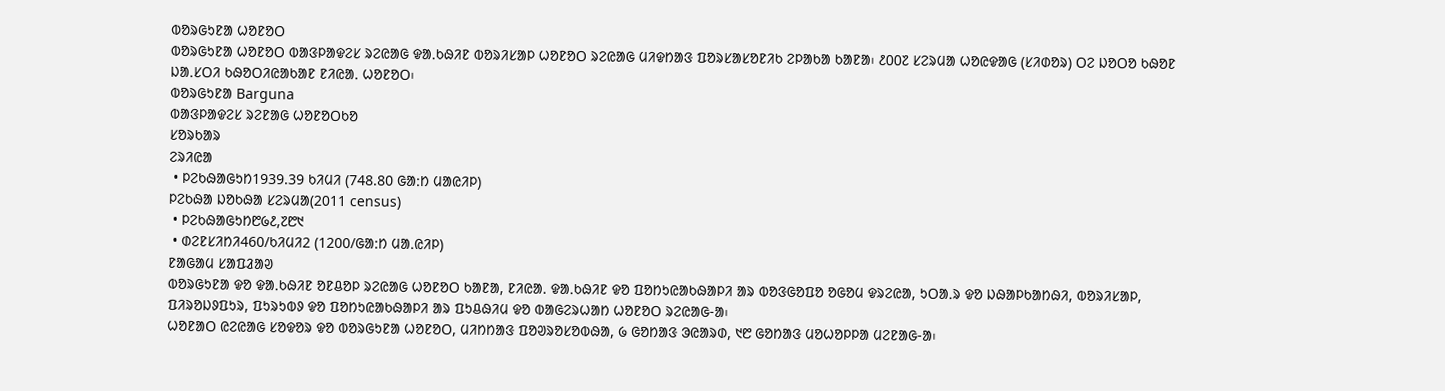ᱵᱚᱨᱜᱩᱱᱟ ᱦᱚᱱᱚᱛ
ᱵᱚᱨᱜᱩᱱᱟ ᱦᱚᱱᱚᱛ ᱵᱟᱝᱞᱟᱫᱮᱥ ᱨᱮᱭᱟᱜ ᱫᱟᱹᱠᱷᱤᱱ ᱵᱚᱨᱤᱥᱟᱞ ᱦᱚᱱᱚᱛ ᱨᱮᱭᱟᱜ ᱢᱤᱫᱴᱟᱝ ᱯᱚᱨᱥᱟᱥᱚᱱᱤᱠ ᱮᱞᱟᱠᱟ ᱠᱟᱱᱟ᱾ ᱒᱐᱐᱗ ᱥᱮᱨᱢᱟ ᱦᱚᱭᱫᱟᱜ (ᱥᱤᱰᱚᱨ) ᱛᱮ ᱡᱚᱛᱚ ᱠᱷᱚᱱ ᱡᱟᱹᱥᱛᱤ ᱠᱷᱚᱛᱤᱭᱟᱠᱟᱱ ᱱᱤᱭᱟᱹ ᱦᱚᱱᱚᱛ᱾
ᱵᱚᱨᱜᱩᱱᱟ Barguna
ᱵᱟᱝᱞᱟᱫᱮᱥ ᱨᱮᱱᱟᱜ ᱦᱚᱱᱚᱛᱠᱚ
ᱥᱚᱨᱠᱟᱨ
ᱮᱨᱤᱭᱟ
 • ᱞᱮᱠᱷᱟᱜᱩᱴ1939.39 ᱠᱤᱢᱤ (748.80 ᱜᱟᱺᱴ ᱢᱟᱭᱤᱞ)
ᱞᱮᱠᱷᱟ ᱡᱚᱠᱷᱟ ᱥᱮᱨᱢᱟ(2011 census)
 • ᱞᱮᱠᱷᱟᱜᱩᱴ᱘᱙᱒,᱗᱘᱑
 • ᱰᱮᱱᱥᱤᱴᱤ460/ᱠᱤᱢᱤ2 (1200/ᱜᱟᱺᱴ ᱢᱟᱹᱭᱤᱞ)
ᱱᱟᱜᱟᱢ ᱥᱟᱯᱲᱟᱣ
ᱵᱚᱨᱜᱩᱱᱟ ᱫᱚ ᱫᱟᱹᱠᱷᱤᱱ ᱚᱱᱪᱚᱞ ᱨᱮᱭᱟᱜ ᱦᱚᱱᱚᱛ ᱠᱟᱱᱟ, ᱱᱤᱭᱟᱹ ᱫᱟᱹᱠᱷᱤᱱ ᱫᱚ ᱯᱚᱴᱩᱭᱟᱠᱷᱟᱞᱤ ᱟᱨ ᱵᱚᱝᱜᱚᱯᱚ ᱚᱜᱚᱢ ᱫᱨᱮᱭᱟ, ᱩᱛᱟᱹᱨ ᱫᱚ ᱡᱷᱟᱞᱠᱟᱴᱷᱤ, ᱵᱚᱨᱤᱥᱟᱞ, ᱯᱤᱨᱚᱡᱽᱯᱩᱨ, ᱯᱩᱨᱩᱵᱽ ᱫᱚ ᱯᱚᱴᱩᱭᱟᱠᱷᱟᱞᱤ ᱟᱨ ᱯᱩᱪᱷᱤᱢ ᱫᱚ ᱵᱟᱜᱮᱨᱦᱟᱴ ᱦᱚᱱᱚᱛ ᱨᱮᱭᱟᱜ-ᱟ᱾
ᱦᱚᱱᱟᱛ ᱭᱮᱭᱟᱜ ᱥᱚᱫᱚᱨ ᱫᱚ ᱵᱚᱨᱜᱩᱱᱟ ᱦᱚᱱᱚᱛ, ᱢᱤᱴᱴᱟᱝ ᱯᱚᱣᱨᱚᱥᱚᱵᱷᱟ, ᱙ ᱜᱚᱴᱟᱝ ᱳᱭᱟᱨᱰ, ᱑᱘ ᱜᱚᱴᱟᱝ ᱢᱚᱦᱚᱞᱞᱟ ᱢᱮᱱᱟᱜ-ᱟ᱾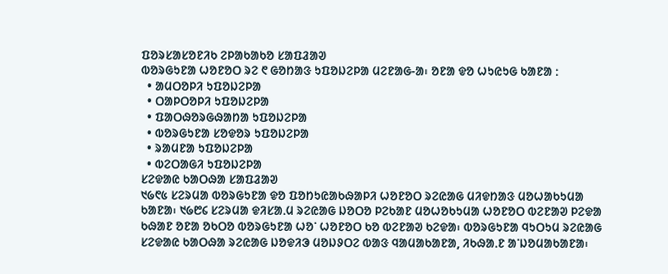ᱯᱚᱨᱥᱟᱥᱚᱱᱤᱠ ᱮᱞᱟᱠᱟᱠᱚ ᱥᱟᱯᱲᱟᱣ
ᱵᱚᱨᱜᱩᱱᱟ ᱦᱚᱱᱚᱛ ᱨᱮ ᱖ ᱜᱚᱴᱟᱝ ᱩᱯᱚᱡᱮᱞᱟ ᱢᱮᱱᱟᱜ-ᱟ᱾ ᱚᱱᱟ ᱫᱚ ᱦᱩᱭᱩᱜ ᱠᱟᱱᱟ ᱺ
  • ᱟᱢᱛᱚᱞᱤ ᱩᱯᱚᱡᱮᱞᱟ
  • ᱛᱟᱞᱛᱚᱞᱤ ᱩᱯᱚᱡᱮᱞᱟ
  • ᱯᱟᱛᱷᱚᱨᱜᱷᱟᱴᱟ ᱩᱯᱚᱡᱮᱞᱟ
  • ᱵᱚᱨᱜᱩᱱᱟ ᱥᱚᱫᱚᱨ ᱩᱯᱚᱡᱮᱞᱟ
  • ᱨᱟᱢᱱᱟ ᱩᱯᱚᱡᱮᱞᱟ
  • ᱵᱮᱛᱟᱜᱤ ᱩᱯᱚᱡᱮᱞᱟ
ᱥᱮᱫᱟᱭ ᱠᱟᱛᱷᱟ ᱥᱟᱯᱲᱟᱣ
᱑᱙᱖᱕ ᱥᱮᱨᱢᱟ ᱵᱚᱨᱜᱩᱱᱟ ᱫᱚ ᱯᱚᱴᱩᱭᱟᱠᱷᱟᱞᱤ ᱦᱚᱱᱚᱛ ᱨᱮᱭᱟᱜ ᱢᱤᱫᱴᱟᱝ ᱢᱚᱦᱟᱠᱩᱢᱟ ᱠᱟᱱᱟ᱾ ᱑᱙᱘᱔ ᱥᱮᱨᱢᱟ ᱫᱤᱥᱟᱹᱢ ᱨᱮᱭᱟᱜ ᱡᱚᱛᱚ ᱞᱮᱠᱟᱱ ᱢᱚᱦᱚᱠᱩᱢᱟ ᱦᱚᱱᱚᱛ ᱵᱮᱱᱟᱣ ᱞᱮᱫᱟ ᱠᱷᱟᱱ ᱚᱱᱟ ᱚᱠᱛᱚ ᱵᱚᱨᱜᱩᱱᱟ ᱦᱚᱸ ᱦᱚᱱᱚᱛ ᱠᱚ ᱵᱮᱱᱟᱣ ᱠᱮᱫᱟ᱾ ᱵᱚᱨᱜᱩᱱᱟ ᱧᱩᱛᱩᱢ ᱨᱮᱭᱟᱜ ᱥᱮᱫᱟᱭ ᱠᱟᱛᱷᱟ ᱨᱮᱭᱟᱜ ᱡᱚᱫᱤᱳ ᱢᱚᱡᱽᱛᱮ ᱵᱟᱝ ᱧᱟᱢᱟᱠᱟᱱᱟ, ᱤᱠᱷᱟᱹᱱ ᱟᱸᱡᱚᱢᱟᱠᱟᱱᱟ᱾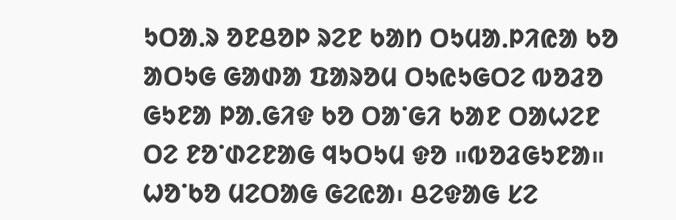ᱩᱛᱟᱹᱨ ᱚᱱᱪᱚᱞ ᱨᱮᱱ ᱠᱟᱴ ᱛᱩᱢᱟᱹᱞᱤᱭᱟ ᱠᱚ ᱟᱛᱩᱜ ᱜᱟᱰᱟ ᱯᱟᱨᱚᱢ ᱛᱩᱭᱩᱜᱛᱮ ᱵᱚᱲᱚ ᱜᱩᱱᱟ ᱞᱟᱹᱜᱤᱫ ᱠᱚ ᱛᱟᱸᱜᱤ ᱠᱟᱱ ᱛᱟᱦᱮᱱ ᱛᱮ ᱱᱚᱸᱰᱮᱱᱟᱜ ᱧᱩᱛᱩᱢ ᱫᱚ ᱿ᱵᱚᱲᱜᱩᱱᱟ᱿ ᱦᱚᱸᱠᱚ ᱢᱮᱛᱟᱜ ᱜᱮᱭᱟ᱾ ᱪᱮᱫᱟᱜ ᱥᱮ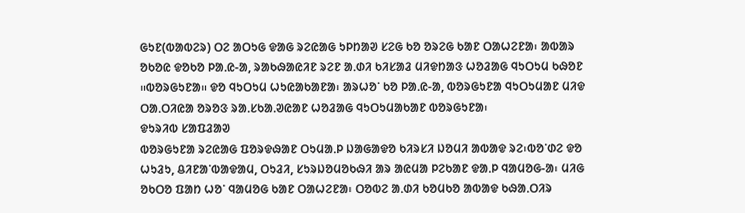ᱜᱩᱱ(ᱵᱟᱵᱮᱨ) ᱛᱮ ᱟᱛᱩᱜ ᱫᱟᱜ ᱨᱮᱭᱟᱜ ᱩᱞᱴᱟᱣ ᱥᱮᱜ ᱠᱚ ᱚᱨᱮᱜ ᱠᱟᱱ ᱛᱟᱦᱮᱱᱟ᱾ ᱟᱵᱟᱨ ᱚᱠᱚᱭ ᱫᱚᱠᱚ ᱞᱟᱹᱭ-ᱟ, ᱨᱟᱠᱷᱟᱭᱤᱱ ᱨᱮᱱ ᱟᱹᱰᱤ ᱠᱤᱥᱟᱲ ᱢᱤᱫᱴᱟᱝ ᱦᱚᱲᱟᱜ ᱧᱩᱛᱩᱢ ᱠᱷᱚᱱ ᱿ᱵᱚᱨᱜᱩᱱᱟ᱿ ᱫᱚ ᱧᱩᱛᱩᱢ ᱦᱩᱭᱟᱠᱟᱱᱟ᱾ ᱟᱨᱦᱚᱸ ᱠᱚ ᱞᱟᱹᱭ-ᱟ, ᱵᱚᱨᱜᱩᱱᱟ ᱧᱩᱛᱩᱢᱟᱱ ᱢᱤᱫ ᱛᱟᱹᱛᱤᱭᱟ ᱚᱨᱚᱝ ᱨᱟᱹᱥᱠᱟᱹᱣᱭᱟᱱ ᱦᱚᱲᱟᱜ ᱧᱩᱛᱩᱢᱟᱠᱟᱱ ᱵᱚᱨᱜᱩᱱᱟ᱾
ᱫᱩᱨᱤᱵ ᱥᱟᱯᱲᱟᱣ
ᱵᱚᱨᱜᱩᱱᱟ ᱨᱮᱭᱟᱜ ᱯᱚᱨᱫᱷᱟᱱ ᱛᱩᱢᱟᱹᱞ ᱡᱟᱜᱟᱫᱚ ᱠᱤᱨᱥᱤ ᱡᱚᱢᱤ ᱟᱵᱟᱫ ᱨᱮ᱾ᱵᱚᱸᱰᱮ ᱫᱚ ᱦᱩᱲᱩ, ᱪᱤᱱᱟᱸᱵᱟᱫᱟᱢ, ᱛᱩᱲᱤ, ᱥᱩᱨᱡᱚᱢᱚᱠᱷᱤ ᱟᱨ ᱟᱭᱢᱟ ᱞᱮᱠᱟᱱ ᱫᱟᱹᱞ ᱧᱟᱢᱚᱜ-ᱟ᱾ ᱢᱤᱜ ᱚᱠᱛᱚ ᱯᱟᱴ ᱦᱚᱸ ᱧᱟᱢᱚᱜ ᱠᱟᱱ ᱛᱟᱦᱮᱱᱟ᱾ ᱛᱚᱵᱮ ᱟᱹᱰᱤ ᱠᱚᱢᱠᱚ ᱟᱵᱟᱫ ᱠᱷᱟᱹᱛᱤᱨ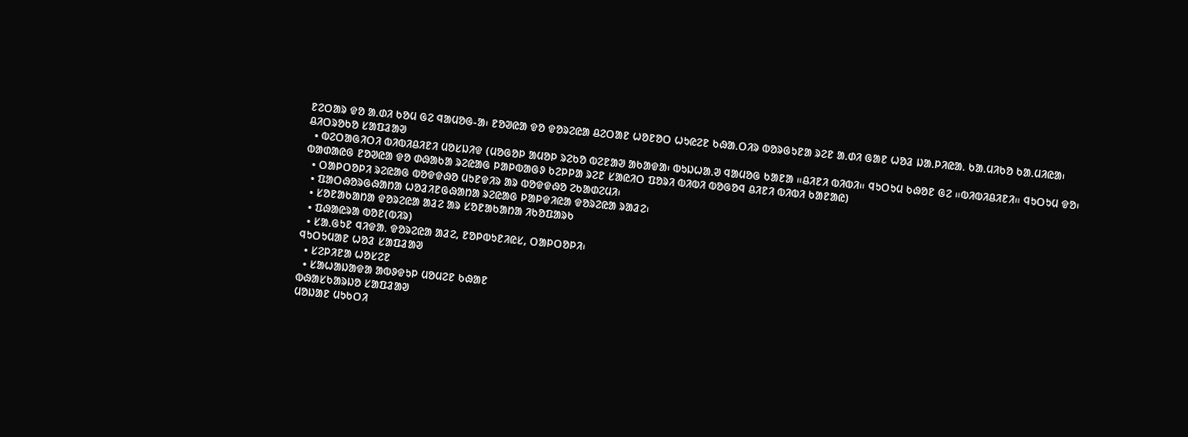ᱱᱮᱛᱟᱨ ᱫᱚ ᱟᱹᱰᱤ ᱠᱚᱢ ᱜᱮ ᱧᱟᱢᱚᱜ-ᱟ᱾ ᱱᱚᱣᱭᱟ ᱫᱚ ᱫᱚᱨᱮᱭᱟ ᱪᱮᱛᱟᱱ ᱦᱚᱱᱚᱛ ᱦᱩᱭᱮᱱ ᱠᱷᱟᱹᱛᱤᱨ ᱵᱚᱨᱜᱩᱱᱟ ᱨᱮᱱ ᱟᱹᱰᱤ ᱜᱟᱱ ᱦᱚᱲ ᱡᱟᱹᱞᱤᱭᱟᱹ ᱠᱟᱹᱢᱤᱠᱚ ᱠᱟᱹᱢᱤᱭᱟ᱾
ᱪᱤᱛᱨᱚᱠᱚ ᱥᱟᱯᱲᱟᱣ
  • ᱵᱮᱛᱟᱜᱤᱛᱤ ᱵᱤᱵᱤᱪᱤᱱᱤ ᱢᱚᱥᱡᱤᱫ (ᱢᱚᱜᱚᱞ ᱟᱢᱚᱞ ᱨᱮᱠᱚ ᱵᱮᱱᱟᱣ ᱟᱠᱟᱫᱟ᱾ ᱵᱩᱡᱦᱟᱹᱣ ᱧᱟᱢᱚᱜ ᱠᱟᱱᱟ ᱿ᱪᱤᱱᱤ ᱵᱤᱵᱤ᱿ ᱧᱩᱛᱩᱢ ᱠᱷᱚᱱ ᱜᱮ ᱿ᱵᱤᱵᱤᱪᱤᱱᱤ᱿ ᱧᱩᱛᱩᱢ ᱫᱚ᱾ ᱵᱟᱰᱟᱭᱜ ᱱᱚᱣᱭᱟ ᱫᱚ ᱰᱷᱟᱠᱟ ᱨᱮᱭᱟᱜ ᱞᱟᱞᱵᱟᱜᱽ ᱠᱮᱞᱞᱟ ᱨᱮᱱ ᱥᱟᱭᱤᱛ ᱯᱚᱨᱤ ᱵᱤᱵᱤ ᱵᱚᱜᱚᱧ ᱪᱤᱱᱤ ᱵᱤᱵᱤ ᱠᱟᱱᱟᱭ)
  • ᱛᱟᱞᱛᱚᱞᱤ ᱨᱮᱭᱟᱜ ᱵᱚᱫᱫᱷᱚ ᱢᱩᱱᱫᱤᱨ ᱟᱨ ᱵᱚᱫᱫᱷᱚ ᱮᱠᱟᱰᱮᱢᱤ᱾
  • ᱯᱟᱛᱷᱚᱨᱜᱷᱟᱴᱟ ᱦᱚᱲᱤᱱᱜᱷᱟᱴᱟ ᱨᱮᱭᱟᱜ ᱞᱟᱞᱫᱤᱭᱟ ᱫᱚᱨᱮᱭᱟ ᱨᱟᱲᱮ᱾
  • ᱥᱚᱱᱟᱠᱟᱴᱟ ᱫᱚᱨᱮᱭᱟ ᱟᱲᱮ ᱟᱨ ᱥᱚᱱᱟᱠᱟᱴᱟ ᱤᱠᱚᱯᱟᱨᱠ
  • ᱯᱷᱟᱭᱨᱟ ᱵᱚᱱ(ᱵᱤᱨ)
  • ᱥᱟᱹᱜᱩᱱ ᱧᱤᱫᱟᱹ ᱫᱚᱨᱮᱭᱟ ᱟᱲᱮ, ᱱᱚᱞᱵᱩᱱᱤᱭᱥ, ᱛᱟᱞᱛᱚᱞᱤ᱾
ᱧᱩᱛᱩᱢᱟᱱ ᱦᱚᱲ ᱥᱟᱯᱲᱟᱣ
  • ᱥᱮᱞᱤᱱᱟ ᱦᱚᱥᱮᱱ
  • ᱥᱟᱦᱟᱡᱟᱫᱟ ᱟᱵᱽᱫᱩᱞ ᱢᱚᱢᱮᱱ ᱠᱷᱟᱱ
ᱵᱷᱟᱥᱠᱟᱨᱡᱚ ᱥᱟᱯᱲᱟᱣ
ᱢᱚᱡᱟᱱ ᱢᱩᱠᱛᱤ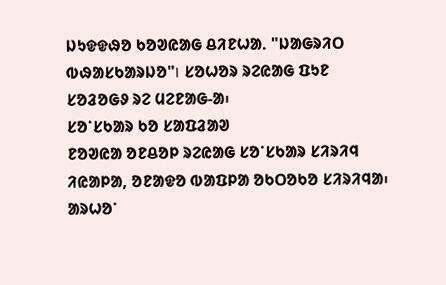ᱡᱩᱫᱫᱷᱚ ᱠᱚᱣᱭᱟᱜ ᱪᱤᱱᱦᱟᱹ "ᱡᱟᱜᱨᱤᱛ ᱵᱷᱟᱥᱠᱟᱨᱡᱚ"। ᱥᱚᱦᱚᱨ ᱨᱮᱭᱟᱜ ᱯᱩᱱ ᱥᱚᱲᱚᱜᱽ ᱨᱮ ᱢᱮᱱᱟᱜ-ᱟ᱾
ᱥᱚᱸᱥᱠᱟᱨ ᱠᱚ ᱥᱟᱯᱲᱟᱣ
ᱱᱚᱣᱭᱟ ᱚᱱᱪᱚᱞ ᱨᱮᱭᱟᱜ ᱥᱚᱸᱥᱠᱟᱨ ᱥᱤᱨᱤᱧ ᱤᱭᱟᱞᱟ, ᱚᱱᱟᱫᱚ ᱵᱟᱯᱞᱟ ᱚᱠᱛᱚᱠᱚ ᱥᱤᱨᱤᱧᱟ᱾ ᱟᱨᱦᱚᱸ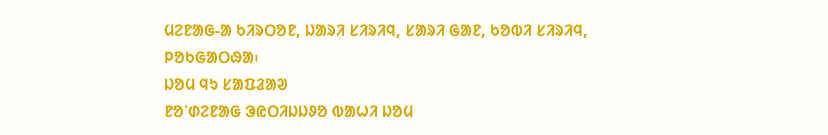ᱢᱮᱱᱟᱜ-ᱟ ᱠᱤᱨᱛᱚᱱ, ᱡᱟᱨᱤ ᱥᱤᱨᱤᱧ, ᱥᱟᱨᱤ ᱜᱟᱱ, ᱠᱚᱵᱤ ᱥᱤᱨᱤᱧ, ᱞᱚᱠᱜᱟᱛᱷᱟ᱾
ᱡᱚᱢ ᱧᱩ ᱥᱟᱯᱲᱟᱣ
ᱱᱚᱸᱰᱮᱱᱟᱜ ᱳᱭᱛᱤᱡᱡᱽᱚ ᱵᱟᱦᱤ ᱡᱚᱢ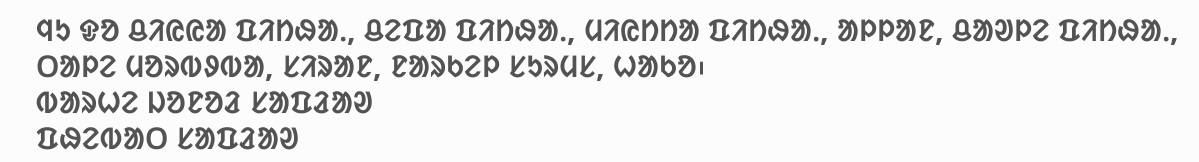ᱧᱩ ᱫᱚ ᱪᱤᱭᱭᱟ ᱯᱤᱴᱷᱟᱹ, ᱪᱮᱯᱟ ᱯᱤᱴᱷᱟᱹ, ᱢᱤᱭᱴᱴᱟ ᱯᱤᱴᱷᱟᱹ, ᱟᱞᱞᱟᱱ, ᱪᱟᱣᱞᱮ ᱯᱤᱴᱷᱟᱹ, ᱛᱟᱞᱮ ᱢᱚᱨᱵᱽᱵᱟ, ᱥᱤᱨᱟᱱ, ᱱᱟᱨᱠᱮᱞ ᱥᱩᱨᱢᱥ, ᱦᱟᱠᱚ᱾
ᱵᱟᱨᱦᱮ ᱡᱚᱱᱚᱲ ᱥᱟᱯᱲᱟᱣ
ᱯᱷᱮᱵᱟᱛ ᱥᱟᱯᱲᱟᱣ